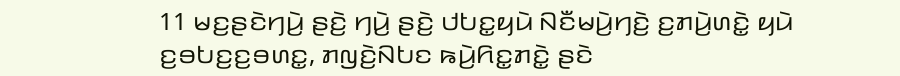11 ꤗꤢ꤬ꤔꤢꤧꤚꤣꤧ꤬ ꤔꤢꤧ꤬ ꤚꤣꤧ꤬ ꤔꤢꤧ꤬ ꤓꤝꤢ꤭ꤟꤣꤧ ꤡꤢꤪꤗꤣꤧ꤬ꤚꤢꤧ꤬ ꤢ꤬ꤊꤣꤧ꤬ꤛꤢꤧ꤭ ꤟꤣꤧ ꤢ꤬ꤋꤝꤢ꤬ꤢ꤬ꤋꤛꤢ꤭, ꤊꤜꤢꤧ꤬ꤡꤝꤢ ꤒꤣꤧ꤬ꤖꤢ꤭ꤊꤢꤧ꤭ ꤔꤢꤧ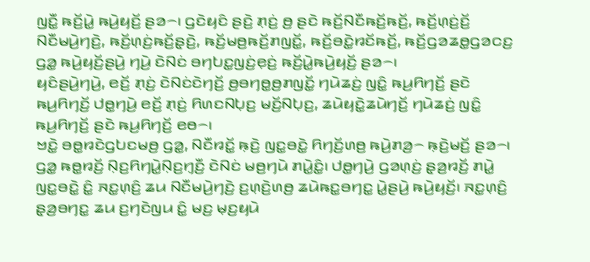ꤜꤢꤪ꤭ ꤒꤢꤩ꤬ꤣꤧ꤭ ꤒꤣꤧ꤬ꤟꤢꤩ꤬ ꤔꤤ꤮꤯ ꤞꤢꤧꤟꤢꤨ ꤔꤢꤧ꤬ ꤊ꤫ꤢꤦ꤬ ꤥ꤬ ꤔꤢꤧ ꤒꤢꤩ꤬ꤡꤢꤪꤒꤢꤩ꤬ꤒꤢꤩ꤬, ꤒꤢꤩ꤬ꤛ꤫ꤢꤦ꤬ꤢꤩ꤬ ꤡꤢꤪꤗꤣꤧ꤬ꤚꤢꤧ꤬, ꤒꤢꤩ꤬ꤛ꤫ꤢꤦ꤬ꤒꤢꤩ꤬ꤔ꤫ꤢꤧ꤬, ꤒꤢꤩ꤬ꤗꤥ꤬ꤒꤢꤩ꤬ꤊꤜꤢꤩ꤭, ꤒꤢꤩ꤬ꤋꤢꤧ꤭ꤙꤢꤩꤒꤢꤩ꤬, ꤒꤢꤩ꤬ꤞꤤꤘꤥ꤭ꤞꤤꤍꤢ꤬ ꤞꤤ꤭ ꤒꤣꤧ꤬ꤟꤢꤩ꤬ꤔꤣꤧ꤬ ꤚꤣꤧ꤬ ꤢꤧꤡꤢꤦ ꤋꤚꤝꤢ꤭ꤜꤢꤦ꤬ꤕ꤫ꤢꤦ꤬ ꤒꤢꤩ꤬ꤣꤧ꤭ꤒꤣꤧ꤬ꤟꤢꤩ꤬ ꤔꤤ꤮꤯
ꤟꤢꤨꤔꤣꤧ꤬ꤚꤣꤧ꤬, ꤕꤢꤩ꤬ ꤊ꤫ꤢꤦ꤬ ꤢꤧꤡꤢꤦꤢꤧꤚꤢꤩ꤬ ꤥ꤬ꤋꤚꤥ꤭ꤥ꤬ꤊꤜꤢꤩ꤭ ꤚꤣꤧꤘꤢꤦ꤬ ꤜꤢꤨ꤭ ꤒꤣ꤬ꤖꤚꤢꤩ꤬ ꤔꤢꤧ ꤒꤣ꤬ꤖꤚꤢꤩ꤬ ꤓꤥ꤭ꤚꤣꤧ꤬ ꤕꤢꤩ꤬ ꤊ꤫ꤢꤦ꤬ ꤖꤛꤢꤡꤝ꤫ꤢ꤬ ꤗꤢꤩ꤬ꤡꤝ꤫ꤢ꤬, ꤘꤣꤧꤟꤢꤧ꤭ꤘꤣꤧꤚꤢꤩ꤬ ꤚꤣꤧꤘꤢꤦ꤬ ꤜꤢꤨ꤭ ꤒꤣ꤬ꤖꤚꤢꤩ꤬ ꤔꤢꤧ ꤒꤣ꤬ꤖꤚꤢꤩ꤬ ꤕꤥ꤮꤯
ꤠꤢꤧ꤭ ꤋꤥ꤭ꤙꤢꤧꤞꤝꤢꤗꤥ꤬ ꤞꤤ꤭, ꤡꤢꤪꤙꤢꤩ꤭ ꤒ꤫ꤢꤧ꤬ ꤜꤢ꤭ꤋꤢꤧ꤭ ꤖꤚꤢꤩ꤬ꤛꤥ꤬ ꤒꤣꤧ꤬ꤊꤤ꤬꤮ ꤒ꤫ꤢꤧ꤬ꤗꤢꤩ꤬ ꤔꤤ꤮꤯
ꤞꤤ꤭ ꤒꤥ꤭ꤙꤢꤩ꤬ ꤡ꤫ꤢ꤬ꤖꤚꤣꤧ꤭ꤡ꤫ꤢ꤬ꤚ꤫ꤢꤪ꤬ ꤢꤧꤡꤢꤦ ꤗꤥ꤬ꤚꤣꤧ ꤊꤣꤧ꤭ꤢꤨ꤭꤯ ꤓꤥ꤭ꤚꤣꤧ꤬ ꤞꤤꤛ꤫ꤢꤦ꤬ ꤔ꤫ꤤ꤬ꤙꤢꤩ꤬ ꤊꤣꤧ꤭ ꤜꤢ꤭ꤋꤢꤧ꤭ ꤢꤨ꤭ ꤏꤢ꤭ꤛ꤫ꤢꤨ꤬ ꤘꤣ ꤡꤢꤪꤗꤣꤧ꤬ꤚꤢꤧ꤬ ꤢ꤬ꤛ꤫ꤢꤧ꤬ꤛꤥ꤬ ꤘꤣꤧꤒꤢ꤭ꤋꤚꤢ꤭ ꤣꤧ꤭ꤔꤣꤧ꤬ ꤒꤣꤧ꤬ꤟꤢꤩ꤬꤯ ꤏꤢ꤭ꤛ꤫ꤢꤨ꤬ ꤔ꤫ꤤ꤬ꤋꤚꤢ꤭ ꤘꤣ ꤢ꤬ꤚꤢꤧꤜꤣ ꤢꤨ꤭ ꤗꤢ꤬ ꤗ꤫ꤢ꤬ꤟꤣꤧ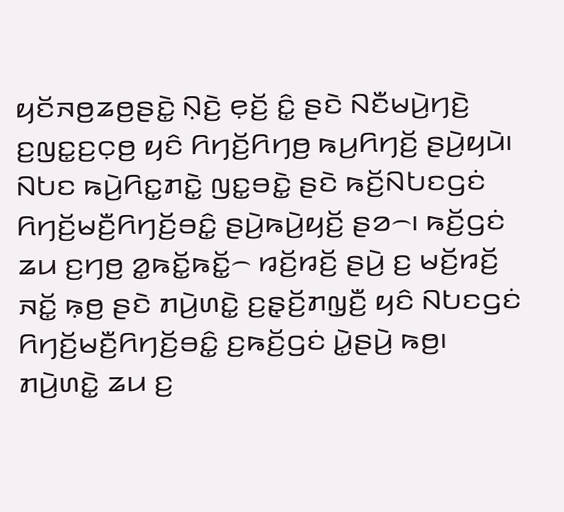ꤟꤢꤩꤏꤥ꤬ꤘꤥ꤬ꤔꤢꤧ꤭ ꤡ꤫ꤢꤧ꤬ ꤕ꤫ꤢꤩ꤬ ꤢꤨ꤭ ꤔꤢꤧ ꤡꤢꤪꤗꤣꤧ꤬ꤚꤢꤧ꤬ ꤢ꤬ꤜꤢ꤭ꤢ꤬ꤍ꤫ꤥ꤬ ꤟꤢꤨ ꤖꤚꤢꤩ꤬ꤖꤚꤥ꤬ ꤒꤣ꤬ꤖꤚꤢꤩ꤬ ꤔꤣꤧ꤬ꤟꤣꤧ꤯
ꤡꤝꤢ ꤒꤣꤧ꤬ꤖꤢ꤭ꤊꤢꤧ꤭ ꤜꤢ꤭ꤋꤢꤧ꤭ ꤔꤢꤧ ꤒꤢꤩ꤬ꤡꤝꤢꤞꤢꤦ ꤖꤚꤢꤩ꤬ꤗꤢꤪ꤬ꤖꤚꤢꤩ꤬ꤋꤢꤨ꤭ ꤔꤣꤧ꤬ꤒꤣꤧ꤬ꤟꤢꤩ꤬ ꤔꤤ꤮꤯ ꤒꤢꤩ꤬ꤞꤢꤦ ꤘꤣ ꤢ꤬ꤚꤥ꤬ ꤤ꤭ꤒꤢꤩ꤭ꤒꤢꤩ꤭꤮ ꤙꤢꤩ꤬ꤙꤢꤩ꤬ ꤔꤣꤧ꤬ ꤢ꤬ ꤗꤢꤩ꤬ꤙꤢꤩ꤬ ꤏꤢꤩ꤭ ꤒ꤫ꤥ꤬ ꤔꤢꤧ ꤊꤣꤧ꤬ꤛꤢꤧ꤭ ꤢ꤬ꤔ꤫ꤢꤩ꤬ꤊꤜ꤫ꤢꤪ꤬ ꤟꤢꤨ ꤡꤝꤢꤞꤢꤦ ꤖꤚꤢꤩ꤬ꤗꤢꤪ꤬ꤖꤚꤢꤩ꤬ꤋꤢꤨ꤭ ꤢ꤬ꤒꤢꤩ꤬ꤞꤢꤦ ꤣꤧ꤭ꤔꤣꤧ꤬ ꤒꤥ꤬꤯ ꤊꤣꤧ꤬ꤛꤢꤧ꤭ ꤘꤣ ꤢ꤬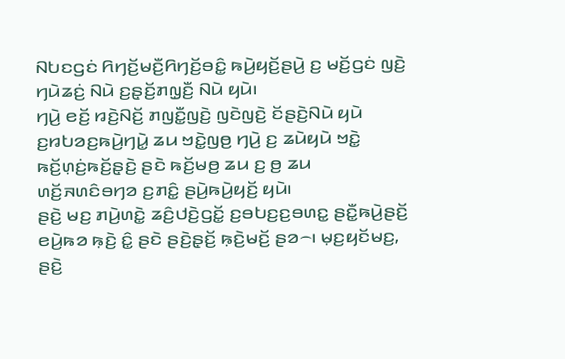ꤡꤝꤢꤞꤢꤦ ꤖꤚꤢꤩ꤬ꤗꤢꤪ꤬ꤖꤚꤢꤩ꤬ꤋꤢꤨ꤭ ꤒꤣꤧ꤬ꤟꤢꤩ꤬ꤔꤣꤧ꤬ ꤢ꤬ ꤗꤢꤩ꤬ꤞꤢꤦ ꤜꤢꤧ꤬ ꤚꤣꤧꤘꤢꤦ꤬ ꤡꤣꤧ ꤢ꤬ꤔ꤫ꤢꤩ꤬ꤊꤜ꤫ꤢꤪ꤬ ꤡꤣꤧ ꤟꤣꤧ꤯
ꤚꤣꤧ꤬ ꤕꤢꤩ꤬ ꤙꤢꤧ꤬ꤡꤢꤩ꤬ ꤊꤜꤢꤪ꤭ꤜꤢꤧ꤬ ꤜꤢꤧꤜꤢꤧ꤬ ꤢꤩꤔꤢꤧ꤬ꤡꤣꤧ ꤟꤣꤧ ꤢ꤬ꤙꤝꤤꤢ꤬ꤒꤣꤧ꤬ꤚꤣꤧ꤭ ꤘꤣ ꤠꤢꤧ꤭ꤜꤥ꤬ ꤚꤣꤧ꤬ ꤢ꤬ ꤘꤣꤧꤟꤣꤧ ꤠꤢꤧ꤭ ꤒꤢꤩ꤬ꤛ꤫ꤢꤦ꤬ꤒꤢꤩ꤬ꤔ꤫ꤢꤧ꤬ ꤔꤢꤧ ꤒꤢꤩ꤬ꤗꤥ꤬ ꤘꤣ ꤢ꤬ ꤥ꤬ ꤘꤣ ꤛꤢꤩ꤬ꤏꤛꤢꤨꤋꤚꤤ ꤢ꤬ꤊꤢꤨ꤭ ꤔꤣꤧ꤬ꤒꤣꤧ꤬ꤟꤢꤩ꤬ ꤟꤣꤧ꤯
ꤔꤢꤧ꤬ ꤗꤢ꤬ ꤊꤣꤧ꤬ꤛꤢꤧ꤭ ꤘꤢꤨ꤬ꤓꤢꤧ꤬ꤞꤢꤩ꤭ ꤢ꤬ꤋꤝꤢ꤬ꤢ꤬ꤋꤛꤢ꤭ ꤔꤢꤪ꤭ꤒꤣꤧ꤬ꤔꤢꤩ꤬ ꤕꤣꤧ꤬ꤒꤤ ꤒ꤫ꤢꤧ꤬ ꤢꤨ꤭ ꤔꤢꤧ ꤔꤢꤧ꤬ꤔ꤫ꤢꤩ꤬ ꤒ꤫ꤢꤧ꤬ꤗꤢꤩ꤬ ꤔꤤ꤮꤯ ꤗ꤫ꤢ꤬ꤟꤢꤩꤗꤢ꤬, ꤔꤢꤧ꤬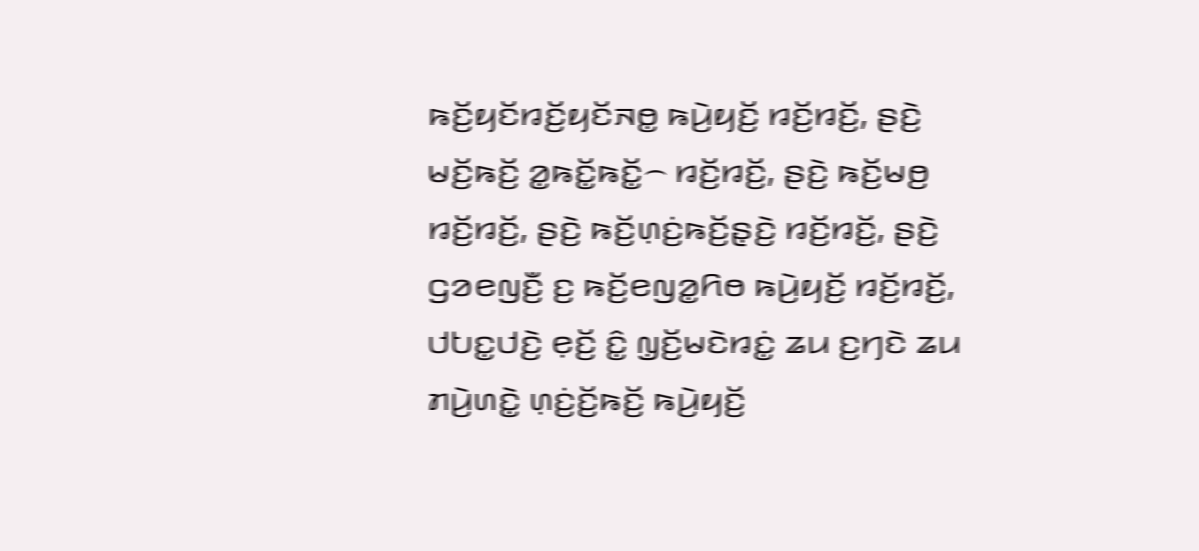ꤒꤢꤩ꤬ꤟꤢꤩꤙꤢꤩ꤬ꤟꤢꤩꤏꤥ꤭ ꤒꤣꤧ꤬ꤟꤢꤩ꤬ ꤙꤢꤩ꤬ꤙꤢꤩ꤬, ꤔꤢꤧ꤬ ꤗꤢꤩ꤬ꤒꤢꤩ꤬ ꤤ꤭ꤒꤢꤩ꤭ꤒꤢꤩ꤭꤮ ꤙꤢꤩ꤬ꤙꤢꤩ꤬, ꤔꤢꤧ꤬ ꤒꤢꤩ꤬ꤗꤥ꤬ ꤙꤢꤩ꤬ꤙꤢꤩ꤬, ꤔꤢꤧ꤬ ꤒꤢꤩ꤬ꤛ꤫ꤢꤦ꤬ꤒꤢꤩ꤬ꤔ꤫ꤢꤧ꤬ ꤙꤢꤩ꤬ꤙꤢꤩ꤬, ꤔꤢꤧ꤬ ꤞꤤꤕꤜꤢꤪ꤬ ꤢ꤬ ꤒꤢꤩ꤬ꤕꤜꤤ꤭ꤖꤥ ꤒꤣꤧ꤬ꤟꤢꤩ꤬ ꤙꤢꤩ꤬ꤙꤢꤩ꤬, ꤓꤝꤢ꤭ꤓꤢꤧ꤬ ꤕ꤫ꤢꤩ꤬ ꤢꤨ꤭ ꤜ꤫ꤢꤩ꤬ꤗꤢꤧꤙꤢꤦ꤭ ꤘꤣ ꤢ꤬ꤚꤢꤧ ꤘꤣ ꤊꤣꤧ꤬ꤛꤢꤧ꤭ ꤛ꤫ꤢꤦ꤬ꤢꤩ꤬ꤒꤢꤩ꤬ ꤒꤣꤧ꤬ꤟꤢꤩ꤬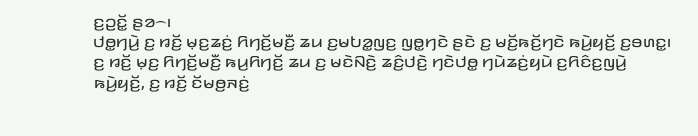ꤢ꤬ꤑꤢꤩ꤭ ꤔꤤ꤮꤯
ꤓꤥ꤭ꤚꤣꤧ꤬ ꤢ꤬ ꤙꤢꤩ꤬ ꤗ꤫ꤢ꤬ꤘꤢꤦ꤬ ꤖꤚꤢꤩ꤬ꤗꤢꤪ꤬ ꤘꤣ ꤢ꤬ꤗꤝꤤ꤭ꤜꤢ꤬ ꤜꤥ꤭ꤚꤢꤧ ꤔꤢꤧ ꤢ꤬ ꤗꤢꤩ꤬ꤒꤢꤩ꤬ꤚꤢꤧ ꤒꤣꤧ꤬ꤟꤢꤩ꤬ ꤢ꤬ꤋꤛꤢ꤭꤯ ꤢ꤬ ꤙꤢꤩ꤬ ꤗ꤫ꤢ꤬ ꤖꤚꤢꤩ꤬ꤗꤢꤪ꤬ ꤒꤣ꤬ꤖꤚꤢꤩ꤬ ꤘꤣ ꤢ꤬ ꤗꤢꤧꤡꤢꤧ꤬ ꤘꤢꤨ꤬ꤓꤢꤧ꤬ ꤚꤢꤧꤓꤥ꤭ ꤚꤣꤧꤘꤢꤦ꤬ꤟꤣꤧ ꤢ꤬ꤖꤢꤨꤢ꤬ꤜꤣꤧ꤬ ꤒꤣꤧ꤬ꤟꤢꤩ꤬, ꤢ꤬ ꤙꤢꤩ꤬ ꤢꤩꤗꤥ꤬ꤏꤢꤦ꤬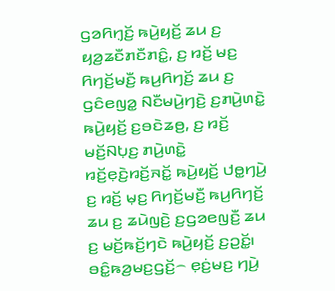ꤞꤤꤖꤚ꤫ꤢꤩ꤬ ꤒꤣꤧ꤬ꤟꤢꤩ꤬ ꤘꤣ ꤢ꤬ ꤟꤤ꤬ꤘꤢꤪꤊꤢꤪꤊꤢꤨ꤭, ꤢ꤬ ꤙꤢꤩ꤬ ꤗꤢ꤬ ꤖꤚꤢꤩ꤬ꤗꤢꤪ꤬ ꤒꤣ꤬ꤖꤚꤢꤩ꤬ ꤘꤣ ꤢ꤬ ꤞꤢꤨꤕꤜꤤ꤭ ꤡꤢꤪꤗꤣꤧ꤬ꤚꤢꤧ꤬ ꤢ꤬ꤊꤣꤧ꤬ꤛꤢꤧ꤭ ꤒꤣꤧ꤬ꤟꤢꤩ꤬ ꤢ꤬ꤋꤢꤧꤘꤥ꤬, ꤢ꤬ ꤙꤢꤩ꤬ ꤗꤢꤩ꤬ꤡꤝ꤫ꤢ꤬ ꤊꤣꤧ꤬ꤛꤢꤧ꤭ ꤙꤢꤩ꤬ꤕ꤫ꤢꤧ꤬ꤙꤢꤩ꤬ꤏꤢꤩ꤭ ꤒꤣꤧ꤬ꤟꤢꤩ꤬ ꤓꤥ꤭ꤚꤣꤧ꤬ ꤢ꤬ ꤙꤢꤩ꤬ ꤗ꤫ꤢ꤬ ꤖꤚꤢꤩ꤬ꤗꤢꤪ꤬ ꤒꤣ꤬ꤖꤚꤢꤩ꤬ ꤘꤣ ꤢ꤬ ꤘꤣꤧꤜꤢꤧ꤬ ꤢ꤬ꤞꤤꤕꤜꤢꤪ꤬ ꤘꤣ ꤢ꤬ ꤗꤢꤩ꤬ꤒꤢꤩ꤬ꤚꤢꤧ ꤒꤣꤧ꤬ꤟꤢꤩ꤬ ꤢ꤬ꤑꤢꤩ꤭꤯
ꤋꤢꤨ꤭ꤒꤤ꤬ꤗꤢ꤬ꤞꤢꤩ꤬꤮ ꤕ꤫ꤢꤦ꤬ꤗꤢ꤬ ꤚꤣꤧ꤬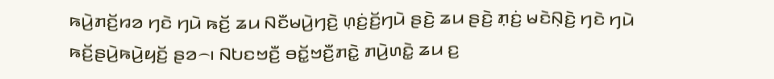ꤒꤣꤧ꤬ꤊꤢꤩ꤬ꤙꤤ ꤚꤢꤧ ꤚꤣꤧ ꤒꤢꤩ꤬ ꤘꤣ ꤡꤢꤪꤗꤣꤧ꤬ꤚꤢꤧ꤬ ꤛ꤫ꤢꤦ꤬ꤢꤩ꤬ꤚꤣꤧ ꤔꤢꤧ꤬ ꤘꤣ ꤔꤢꤧ꤬ ꤊ꤫ꤢꤦ꤬ ꤗꤢꤧꤡ꤫ꤢꤧ꤬ ꤚꤢꤧ ꤚꤣꤧ ꤒꤢꤩ꤬ꤔꤣꤧ꤬ꤒꤣꤧ꤬ꤟꤢꤩ꤬ ꤔꤤ꤮꤯ ꤡꤝꤢꤠꤢꤪ꤬ ꤋꤢꤩ꤭ꤠꤢꤪ꤬ꤊꤢꤧ꤭ ꤊꤣꤧ꤬ꤛꤢꤧ꤭ ꤘꤣ ꤢ꤬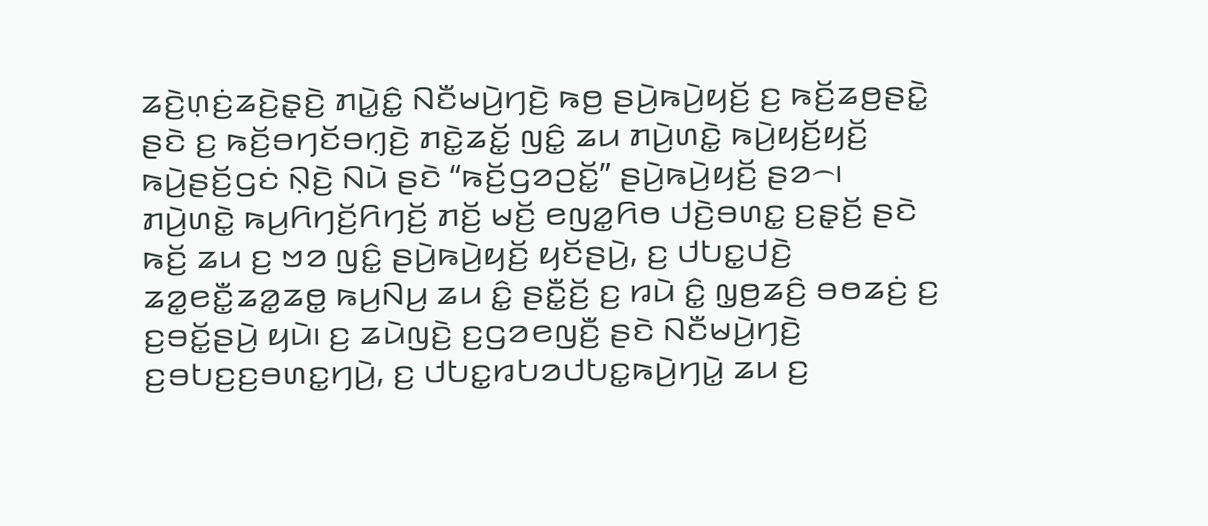ꤘꤢꤧ꤬ꤛ꤫ꤢꤦ꤬ꤘꤢꤧ꤬ꤔ꤫ꤢꤧ꤬ ꤊꤣꤧ꤭ꤢꤨ꤭ ꤡꤢꤪꤗꤣꤧ꤬ꤚꤢꤧ꤬ ꤒꤥ꤬ ꤔꤣꤧ꤬ꤒꤣꤧ꤬ꤟꤢꤩ꤬ ꤢ꤬ ꤒꤢꤩ꤬ꤘꤥ꤬ꤔꤢꤧ꤭ ꤔꤢꤧ ꤢ꤬ ꤒꤢꤩ꤬ꤋꤚꤢꤩꤋꤚ꤫ꤢꤧ꤬ ꤊꤢꤧ꤭ꤘꤢꤩ꤭ ꤜꤢꤨ꤭ ꤘꤣ ꤊꤣꤧ꤬ꤛꤢꤧ꤭ ꤒꤣꤧ꤬ꤟꤢꤩ꤬ꤟꤢꤩ꤬ ꤒꤣꤧ꤬ꤔꤢꤩ꤬ꤞꤢꤦ ꤡ꤫ꤢꤧ꤬ ꤡꤣꤧ ꤔꤢꤧ “ꤒꤢꤩ꤬ꤞꤤꤑꤢꤩ꤭” ꤔꤣꤧ꤬ꤒꤣꤧ꤬ꤟꤢꤩ꤬ ꤔꤤ꤮꤯
ꤊꤣꤧ꤬ꤛꤢꤧ꤭ ꤒꤣ꤬ꤖꤚꤢꤩ꤬ꤖꤚꤢꤩ꤬ ꤊꤢꤩ꤬ ꤗꤢꤩ꤬ ꤕꤜꤤ꤭ꤖꤥ ꤓꤢꤧ꤬ꤋꤛꤢ꤭ ꤢ꤬ꤔ꤫ꤢꤩ꤬ ꤔꤢꤧ ꤒꤢꤩ꤬ ꤘꤣ ꤢ꤬ ꤠꤤ ꤜꤢꤨ꤭ ꤔꤣꤧ꤬ꤒꤣꤧ꤬ꤟꤢꤩ꤬ ꤟꤢꤩꤔꤣꤧ꤬, ꤢ꤬ ꤓꤝꤢ꤭ꤓꤢꤧ꤬ ꤘꤤ꤭ꤕꤢꤪ꤭ꤘꤤ꤭ꤘꤥ꤭ ꤒꤣ꤬ꤡꤣ꤬ ꤘꤣ ꤢꤨ꤭ ꤔꤢꤪ꤭ꤢꤩ꤬ ꤢ꤬ ꤙꤣꤧ ꤢꤨ꤭ ꤜ꤫ꤥ꤬ꤘꤢꤨ꤬ ꤋꤥꤘꤢꤦ꤬ ꤢ꤬ ꤢ꤬ꤋꤢꤩ꤭ꤔꤣꤧ꤬ ꤟꤣꤧ꤯ ꤢ꤬ ꤘꤣꤧꤜꤢꤧ꤬ ꤢ꤬ꤞꤤꤕꤜꤢꤪ꤬ ꤔꤢꤧ ꤡꤢꤪꤗꤣꤧ꤬ꤚꤢꤧ꤬ ꤢ꤬ꤋꤝꤢ꤬ꤢ꤬ꤋꤛꤢ꤭ꤚꤣꤧ꤬, ꤢ꤬ ꤓꤝꤢ꤭ꤙꤝꤤꤓꤝꤢ꤭ꤒꤣꤧ꤬ꤚꤣꤧ꤭ ꤘꤣ ꤢ꤬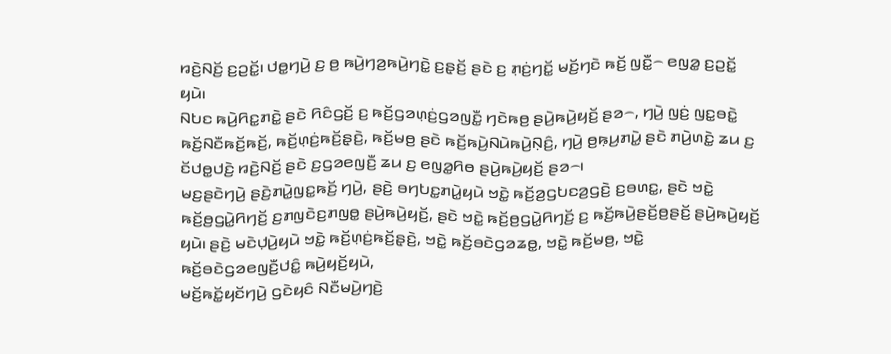ꤙꤢꤧ꤬ꤡꤢꤩ꤬ ꤢ꤬ꤑꤢꤩ꤭꤯ ꤓꤥ꤭ꤚꤣꤧ꤬ ꤢ꤬ ꤥ꤬ ꤒꤣꤧ꤬ꤚꤤ꤬ꤒꤣꤧ꤬ꤚꤢꤧ꤭ ꤢ꤬ꤔ꤫ꤢꤩ꤬ ꤔꤢꤧ ꤢ꤬ ꤊ꤫ꤢꤦ꤬ꤚꤢꤩ꤭ ꤗꤢꤩ꤬ꤚꤢꤧ ꤒꤢꤩ꤬ ꤜꤢꤪ꤭꤮ ꤕꤜꤤ꤭ ꤢ꤬ꤑꤢꤩ꤭ ꤟꤣꤧ꤯
ꤡꤝꤢ ꤒꤣꤧ꤬ꤖꤢ꤭ꤊꤢꤧ꤭ ꤔꤢꤧ ꤖꤢꤨꤞꤢꤩ꤬ ꤢ꤬ ꤒꤢꤩ꤬ꤞꤤꤛ꤫ꤢꤦ꤬ꤞꤤꤜꤢꤪ꤭ ꤚꤢꤧꤒꤥ꤬ ꤔꤣꤧ꤬ꤒꤣꤧ꤬ꤟꤢꤩ꤬ ꤔꤤ꤮, ꤚꤣꤧ꤬ ꤜꤢꤦ꤬ ꤜꤢ꤭ꤋꤢꤧ꤭ ꤒꤢꤩ꤬ꤡꤢꤪꤒꤢꤩ꤬ꤒꤢꤩ꤬, ꤒꤢꤩ꤬ꤛ꤫ꤢꤦ꤬ꤒꤢꤩ꤬ꤔ꤫ꤢꤧ꤬, ꤒꤢꤩ꤬ꤗꤥ꤬ ꤔꤢꤧ ꤒꤢꤩ꤬ꤒꤣꤧ꤬ꤡꤣꤧꤒꤣꤧ꤬ꤡ꤫ꤢꤨ꤬, ꤚꤣꤧ꤬ ꤥ꤬ꤒ꤫ꤣ꤬ꤊꤣꤧ꤭ ꤔꤢꤧ ꤊꤣꤧ꤬ꤛꤢꤧ꤭ ꤘꤣ ꤢ꤬ ꤢꤩꤓꤥ꤭ꤓꤢꤧ꤬ ꤙꤢꤧ꤬ꤡꤢꤩ꤬ ꤔꤢꤧ ꤢ꤬ꤞꤤꤕꤜꤢꤪ꤬ ꤘꤣ ꤢ꤬ ꤕꤜꤤ꤭ꤖꤥ ꤔꤣꤧ꤬ꤒꤣꤧ꤬ꤟꤢꤩ꤬ ꤔꤤ꤮꤯
ꤗꤢ꤬ꤔꤢꤧꤚꤣꤧ꤬ ꤔꤢꤧ꤬ꤊꤣꤧ꤭ꤜꤢ꤭ꤒꤢꤩ꤬ ꤚꤣꤧ꤬, ꤔꤢꤧ꤬ ꤋꤚꤝꤢ꤭ꤊꤣꤧ꤭ꤟꤣꤧ ꤠꤢꤧ꤭ ꤒꤢꤩ꤬ꤤ꤬ꤞꤝꤢꤤ꤬ꤞꤢꤧ꤬ ꤢ꤬ꤋꤛꤢ꤭, ꤔꤢꤧ ꤠꤢꤧ꤭ ꤒꤢꤩ꤬ꤥ꤬ꤞꤣꤧ꤭ꤖꤚꤢꤩ꤬ ꤢ꤬ꤊꤜꤢꤧꤢ꤬ꤊꤜꤥ꤭ ꤔꤣꤧ꤬ꤒꤣꤧ꤬ꤟꤢꤩ꤬, ꤔꤢꤧ ꤠꤢꤧ꤭ ꤒꤢꤩ꤬ꤥ꤬ꤞꤣꤧ꤭ꤖꤚꤢꤩ꤬ ꤢ꤬ ꤒꤢꤩ꤬ꤒꤣꤧ꤬ꤔꤢꤩ꤬ꤥ꤬ꤔꤢꤩ꤬ ꤔꤣꤧ꤬ꤒꤣꤧ꤬ꤟꤢꤩ꤬ ꤟꤣꤧ꤯ ꤔꤢꤧ꤬ ꤗꤢꤧꤓ꤫ꤣꤧ꤬ꤟꤣꤧ ꤠꤢꤧ꤭ ꤒꤢꤩ꤬ꤛ꤫ꤢꤦ꤬ꤒꤢꤩ꤬ꤔ꤫ꤢꤧ꤬, ꤠꤢꤧ꤭ ꤒꤢꤩ꤬ꤋꤢꤧꤞꤤꤘꤥ꤭, ꤠꤢꤧ꤭ ꤒꤢꤩ꤬ꤗꤥ꤬, ꤠꤢꤧ꤭ ꤒꤢꤩ꤬ꤋꤢꤧꤞꤤꤕꤜꤢꤪ꤬ꤓꤢꤨ꤭ ꤒꤣꤧ꤬ꤟꤢꤩ꤬ꤟꤣꤧ,
ꤗꤢꤩ꤬ꤒꤢꤩ꤭ꤟꤢꤩꤚꤣꤧ꤬ ꤞꤢꤧꤟꤢꤨ ꤡꤢꤪꤗꤣꤧ꤬ꤚꤢꤧ꤬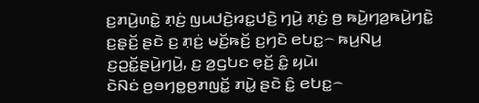ꤢ꤬ꤊꤣꤧ꤬ꤛꤢꤧ꤭ ꤊ꤫ꤢꤦ꤬ ꤜꤣꤓꤢꤧ꤬ꤙꤢ꤭ꤓꤢꤧ꤬ ꤚꤣꤧ꤬ ꤊ꤫ꤢꤦ꤬ ꤥ꤬ ꤒꤣꤧ꤬ꤚꤤ꤬ꤒꤣꤧ꤬ꤚꤢꤧ꤭ ꤢ꤬ꤔ꤫ꤢꤩ꤬ ꤔꤢꤧ ꤢ꤬ ꤊ꤫ꤢꤦ꤬ ꤗꤢꤩ꤬ꤒꤢꤩ꤬ ꤢ꤬ꤚꤢꤧ ꤕꤝꤢ꤭꤮ ꤒꤣ꤬ꤡꤣ꤬ ꤢ꤬ꤑꤢꤩ꤭ꤔꤣꤧ꤬ꤚꤣꤧ꤬, ꤢ꤬ ꤤ꤬ꤞꤝꤢ ꤕ꤫ꤢꤩ꤬ ꤢꤨ꤭ ꤟꤣꤧ꤯
ꤢꤧꤡꤢꤦ ꤥ꤬ꤋꤚꤥ꤭ꤥ꤬ꤊꤜꤢꤩ꤭ ꤊꤣꤧ꤭ ꤔꤢꤧ ꤢꤨ꤭ ꤕꤝꤢ꤭꤮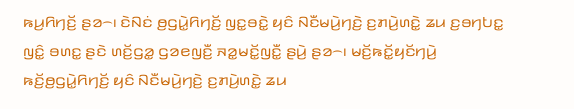ꤒꤣ꤬ꤖꤚꤢꤩ꤬ ꤔꤤ꤮꤯ ꤢꤧꤡꤢꤦ ꤥ꤬ꤞꤣꤧ꤭ꤖꤚꤢꤩ꤬ ꤜꤢ꤭ꤋꤢꤧ꤭ ꤟꤢꤨ ꤡꤢꤪꤗꤣꤧ꤬ꤚꤢꤧ꤬ ꤢ꤬ꤊꤣꤧ꤬ꤛꤢꤧ꤭ ꤘꤣ ꤢ꤬ꤋꤚꤝꤢ꤭ ꤜꤢꤨ꤭ ꤋꤛꤢ꤭ ꤔꤢꤧ ꤛꤢꤩ꤬ꤞꤤ꤭ ꤞꤤꤕꤜꤢꤪ꤬ ꤏꤤ꤭ꤗꤢꤩ꤭ꤜꤢꤪ꤭ ꤔꤣꤧ꤬ ꤔꤤ꤮꤯ ꤗꤢꤩ꤬ꤒꤢꤩ꤭ꤟꤢꤩꤚꤣꤧ꤬ ꤒꤢꤩ꤬ꤥ꤬ꤞꤣꤧ꤭ꤖꤚꤢꤩ꤬ ꤟꤢꤨ ꤡꤢꤪꤗꤣꤧ꤬ꤚꤢꤧ꤬ ꤢ꤬ꤊꤣꤧ꤬ꤛꤢꤧ꤭ ꤘꤣ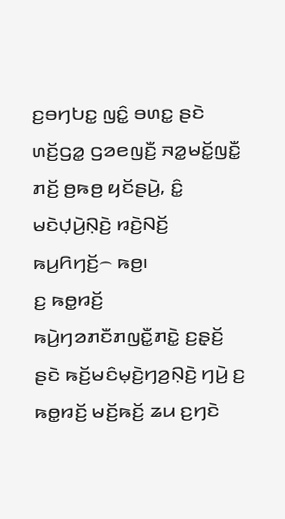ꤢ꤬ꤋꤚꤝꤢ꤭ ꤜꤢꤨ꤭ ꤋꤛꤢ꤭ ꤔꤢꤧ ꤛꤢꤩ꤬ꤞꤤ꤭ ꤞꤤꤕꤜꤢꤪ꤬ ꤏꤤ꤭ꤗꤢꤩ꤭ꤜꤢꤪ꤭ ꤊꤢꤩ꤬ ꤥ꤬ꤒꤥ꤬ ꤟꤢꤩꤔꤣꤧ꤬, ꤢꤨ꤭ ꤗꤢꤧꤓ꤫ꤣꤧ꤬ꤡ꤫ꤢꤧ꤬ ꤙꤢꤧ꤬ꤡꤢꤩ꤬ ꤒꤣ꤬ꤖꤚꤢꤩ꤬꤮ ꤒꤥ꤬꤯
ꤢ꤬ ꤒꤥ꤭ꤙꤢꤩ꤬ ꤒꤣꤧ꤬ꤚꤤꤊꤢꤪꤊꤜꤢꤪ꤭ꤊꤢꤧ꤭ ꤢ꤬ꤔ꤫ꤢꤩ꤬ ꤔꤢꤧ ꤒꤢꤩ꤬ꤗꤢꤨꤗ꤫ꤢꤧ꤬ꤚꤤ꤬ꤡ꤫ꤢꤧ꤬ ꤚꤣꤧ꤬ ꤢ꤬ ꤒꤥ꤭ꤙꤢꤩ꤬ ꤗꤢꤩ꤬ꤒꤢꤩ꤬ ꤘꤣ ꤢ꤬ꤚꤢꤧ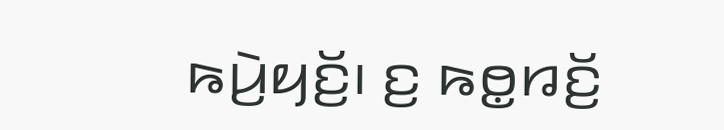ꤒꤣꤧ꤬ꤟꤢꤩ꤬꤯ ꤢ꤬ ꤒꤥ꤭ꤙꤢꤩ꤬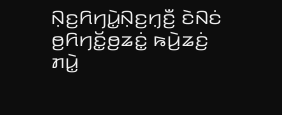ꤡ꤫ꤢ꤬ꤖꤚꤣꤧ꤭ꤡ꤫ꤢ꤬ꤚ꤫ꤢꤪ꤬ ꤢꤧꤡꤢꤦ ꤥ꤬ꤖꤚꤢꤩ꤭ꤥ꤬ꤘꤢꤦ꤭ ꤒꤣꤧ꤬ꤘꤢꤦ꤬ ꤊꤣꤧ꤭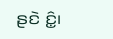ꤔꤢꤧ ꤢꤨ꤭꤯